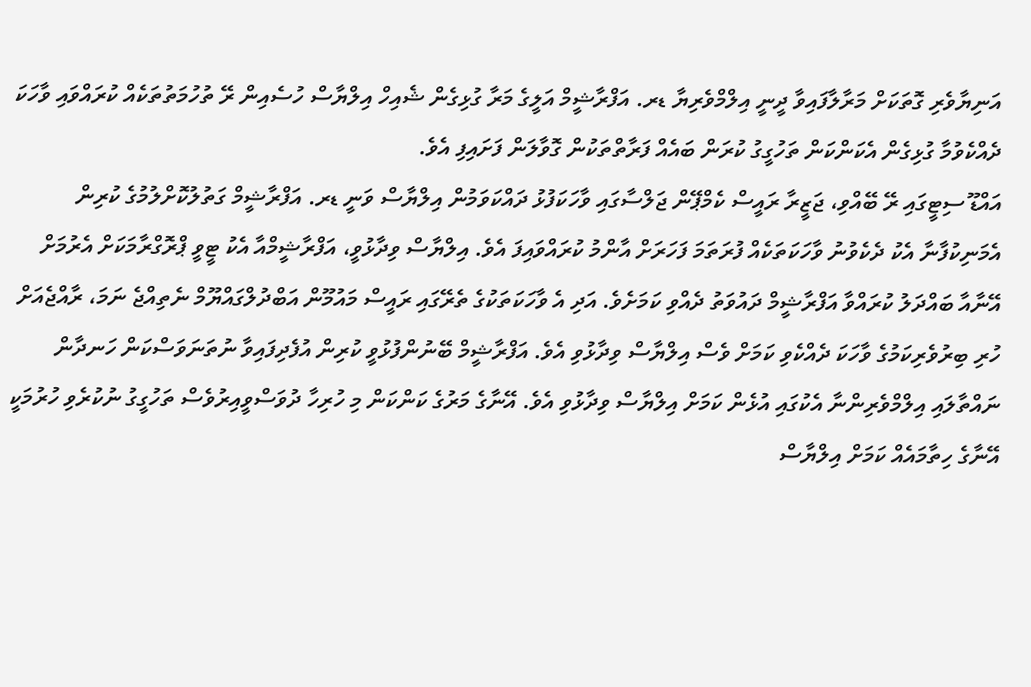އަނިޔާވެރި ގޮތަކަށް މަރާލާފައިވާ ދީނީ އިލްމްވެރިޔާ ޑރ. އަފްރާޝީމް އަލީގެ މަރާ ގުޅިގެން ޝެއިހް އިލްޔާސް ހުސެއިން ރޭ ތުހުމަތުތަކެއް ކުރައްވައި ވާހަކަ ދެއްކެވުމާ ގުޅިގެން އެކަންކަން ތަހުގީގު ކުރަން ބައެއް ފަރާތްތަކުން ގޮވާލަން ފަށައިފި އެވެ.
އައްޑޫ ސިޓީގައި ރޭ ބޭއްވި، ޖަޒީރާ ރައީސް ކެމްޕޭން ޖަލްސާގައި ވާހަކަފުޅު ދައްކަވަމުން އިލްޔާސް ވަނީ ޑރ. އަފްރާޝީމް ގަތުލުކޮށްލުމުގެ ކުރިން އެމަނިކުފާނާ އެކު ދެކެވުނު ވާހަކަތަކެއް ފުރަތަމަ ފަހަރަށް އާންމު ކުރައްވައިފަ އެވެ. އިލްޔާސް ވިދާޅުވީ، އަފްރާޝީމްއާ އެކު ޓީވީ ޕްރޮގްރާމަކަށް އެރުމަށް އޭނާއާ ބައްދަލު ކުރައްވާ އަފްރާޝީމް ދައުވަތު ދެއްވި ކަމަށެވެ. އަދި އެ ވާހަކަތަކުގެ ތެރޭގައި ރައީސް މައުމޫން އަބްދުލްގައްޔޫމް ނެތިއްޖެ ނަމަ، ރާއްޖެއަށް ހުރި ބިރުވެރިކަމުގެ ވާހަކަ ދެއްކެވި ކަމަށް ވެސް އިލްޔާސް ވިދާޅުވި އެވެ. އަފްރާޝީމް ބޭނުންފުޅުވީ ކުރިން އުފެދިފައިވާ ނުތަނަވަސްކަން ހަނދާން ނައްތާލައި އިލްމްވެރިންނާ އެކުގައި އުޅެން ކަމަށް އިލްޔާސް ވިދާޅުވި އެވެ. އޭނާގެ މަރުގެ ކަންކަން މި ހުރިހާ ދުވަސްވީއިރުވެސް ތަހުގީގު ނުކުރެވި ހުރުމަކީ އޭނާގެ ހިތާމައެއް ކަމަށް އިލްޔާސް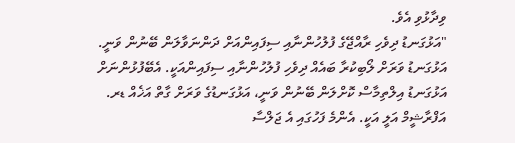ވިދާޅުވި އެވެ.
"އަޅުގަނޑު ދިވެހި ރާއްޖޭގެ ފުލުހުންނާއި ސިފައިންއަށް ދަންނަވާލަން ބޭނުން ވަނީ. އަޅުގަނޑު ވަރަށް ލޯބިކުރާ ބައެއް ދިވެހި ފުލުހުންނާއި ސިފައިންއަކީ. އެބޭފުޅުންނަށް އަޅުގަނޑު އިލްތިމާސް ކޮށްލަން ބޭނުން ވަނީ، އަޅުގަނޑުގެ ވަރަށް ގާތް އަޚެއް ޑރ. އަފްރާޝީމް އަލީ އަކީ. އެންމެ ފަހުގައި އެ ޖަލްސާ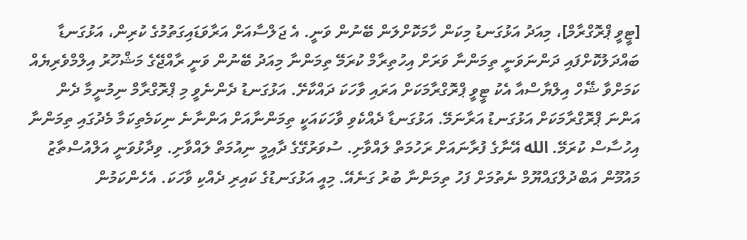[ޓީވީ ޕްރޮގްރާމް]، މިއަދު އަޅުގަނޑު މިކަން ހާމަކޮށްލަން ބޭނުން ވަނީ. އެ ޖަލްސާއަށް އަރާވަޑައިގަތުމުގެ ކުރިން، އަޅުގަނޑާ ބައްދަލުކޮށްފައި ދަންނަވަނީ ތިމަންނާ ވަރަށް އިހުތިރާމް ކުރަމޭ ތިމަންނާ މިއަދު ބޭނުން ވަނީ ރާއްޖޭގެ މަޝްހޫރު އިލްމްވެރިޔެއް ކަމަށްވާ ޝޭހް އިލްޔާސްއާ އެކު ޓީވީ ޕްރޮގްރާމަކަށް އަރައި ވާހަކަ ދައްކާށޭ. އަޅުގަނޑު ދެންނެވީ މި ޕްރޮގްރާމް ނިމުނީމާ ދެން އަންނަ ޕްރޮގްރާމަކަށް އަޅުގަނޑު އަރާނަމޭ. އަޅުގަނޑާ ދެއްކެވި ވާހަކައަކީ ތިމަންނާއަށް އަންނާނެ ނިކަމެތިކަމާ މެދުގައި ތިމަންނާ އިހުސާސް ކުރަމޭ. الله އޭނާގެ ފުރާނައަށް ރަހުމަތް ލައްވާށި. ސުވަރުގޭގެ ދާއިމީ ނިއުމަތް ލައްވާށި. ވިދާޅުވަނީ އަލްއުސްތާޒު މައުމޫން އަބްދުލްގައްޔޫމް ނެތުމަށް ފަހު ތިމަންނާ ބުރު ގަނެއޭ. މިއީ އަޅުގަނޑުގެ ކައިރި ދެއްކި ވާހަކަ. އެހެންކަމުން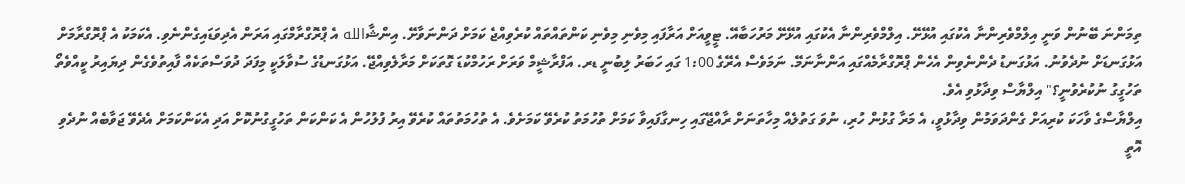ތިމަންނަ ބޭނުން ވަނީ އިލްމްވެރިންނާ އެކުގައި އުޅޭށޭ. އިލްމްވެރިންނާ އެކުގައި އުޅޭށޭ މަރުހަބާއޭ. ޓީވީއަށް އަރާފައި މިވެނި މިވެނި ކަންތައްތައް ކުރެވިއްޖެ ކަމަށް ދަންނަވާށޭ. އިންޝާالله އެ ޕްރޮގްރާމްގައި އަރަން އެދިވަޑައިގެންނެވި. އެކަމަކު އެ ޕްރޮގްރާމަށް އަޅުގަނޑަށް ނުދެވުނު. އަޅުގަނޑު ދެންނެވިން އެހެން ޕްރޮގްރާމެއްގައި އަންނާނަމޭ. ނަމަވެސް އެރޭގެ 1:00 ގައި ހަބަރު ލިބުނީ ޑރ. އަފްރާޝީމް ވަރަށް ރަހުމްކުޑަ ގޮތަކަށް މަރާލެވިއްޖޭ. އަޅުގަނޑުގެ ސުވާލަކީ މިފަދަ ދުވަސްތަކެއް ފާއިތުވެގެން ދިޔައިރު ކީއްވެތޯ ތަހުގީގު ނުކުރެވުނީ؟" އިލްޔާސް ވިދާޅުވި އެވެ.
އިލްޔާސްގެ ވާހަކަ ކުރިއަށް ގެންދަވަމުން ވިދާޅުވީ، އެ މަރާ ގުޅުން ހުރި، ނުވަ ގަތުލެއް މިހާތަނަށް ރާއްޖޭގައި ހިނގާފައިވާ ކަމަށް ތުހުމަތު ކުރެވޭ ކަމަށެވެ. އެ ތުހުމަތުތައް ކުރެވޭ އިރު ފުލުހުން އެ ކަންކަން ތަހުގީގުނުކޮށް އަދި އެކަންކަމަށް އެދެވޭ ޖަވާބެއް ނުދެވި އޮތީ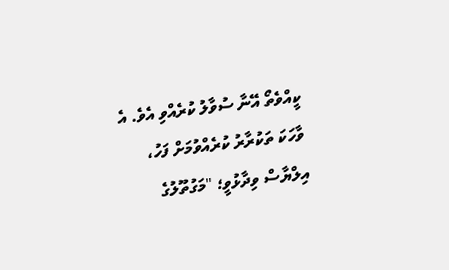ކީއްވެތޯ އޭނާ ސުވާލު ކުރެއްވި އެވެ. އެ ވާހަކަ ތަކުރާރު ކުރެއްވުމަށް ފަހު، އިލްޔާސް ވިދާޅުވީ؛ "މަގުތޫލުގެ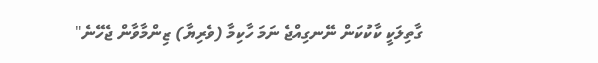ގާތިލަކީ ކާކުކަން ނޭނގިއްޖެ ނަމަ ހާކިމާ (ވެރިޔާ) ޒިންމާވާން ޖެހޭނެ"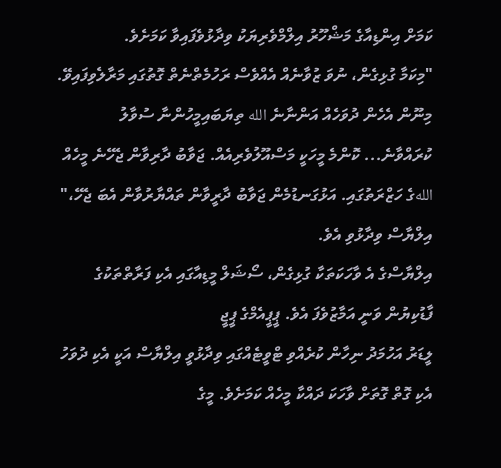ކަމަށް އިންޑިއާގެ މަޝްހޫރު އިލްމްވެރިޔަކު ވިދާޅުވެފައިވާ ކަމަށެވެ.
"މިކަމާ ގުޅިގެން، ނުވަ ޒުވާނެއް އެއްވެސް ރަހުމެތްނެތް ގޮތުގައި މަރާލެވިފައިވޭ. މިނޫން އެހެން ދުވަހެއް އަންނާނެ الله ތިޔަބައިމީހުންނާ ސުވާލު ކުރައްވާނެ... ކޮންމެ މީހަކީ މަސްއޫލުވެރިއެއް. ޖަވާބު ދާރިވާން ޖެހޭނެ މީހެއް اللهގެ ހަޒްރަތުގައި. އަޅުގަނޑުމެން ޖަވާބު ދާރީވާން ތައްޔާރުވާން އެބަ ޖެހޭ،" އިލްޔާސް ވިދާޅުވި އެވެ.
އިލްޔާސްގެ އެ ވާހަކަތަކާ ގުޅިގެން، ސޯޝަލް މީޑިއާގައި އެކި ފަރާތްތަކުގެ ފާޑުކިޔުން ވަނީ އަމާޒުވެފަ އެވެ. ޕީޕީއެމްގެ ޕީޖީ
ލީޑަރު އަހުމަދު ނިހާން ކުރެއްވި ޓްވީޓެއްގައި ވިދާޅުވީ އިލްޔާސް އަކީ އެކި ދުވަހު އެކި ގޮތް ގޮތަށް ވާހަކަ ދައްކާ މީހެއް ކަމަށެވެ. މީގެ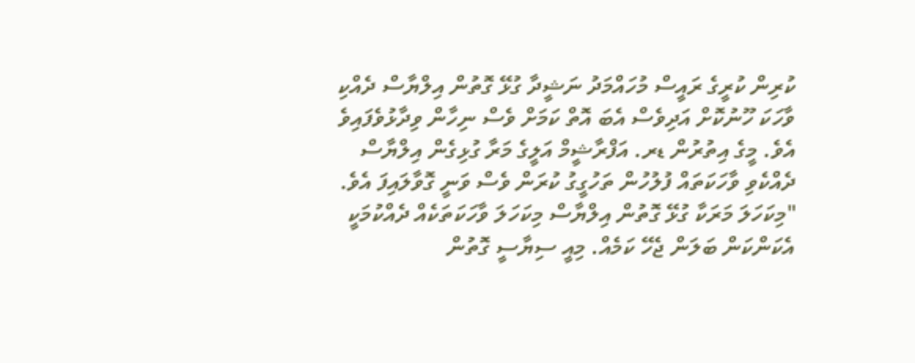ކުރިން ކުރީގެ ރައީސް މުހައްމަދު ނަޝީދާ ގުޅޭ ގޮތުން އިލްޔާސް ދެއްކި ވާހަކަ ހޫނުކޮށް އަދިވެސް އެބަ އޮތް ކަމަށް ވެސް ނިހާން ވިދާޅުވެފައިވެ އެވެ. މީގެ އިތުރުން ޑރ. އަފްރާޝީމް އަލީގެ މަރާ ގުޅިގެން އިލްޔާސް ދެއްކެވި ވާހަކަތައް ފުލުހުން ތަހުގީގު ކުރަން ވެސް ވަނީ ގޮވާލައިފަ އެވެ.
"މިކަހަލަ މަރަކާ ގުޅޭ ގޮތުން އިލްޔާސް މިކަހަލަ ވާހަކަތަކެއް ދެއްކުމަކީ އެކަންކަން ބަލަން ޖެހޭ ކަމެއް. މިއީ ސިޔާސީ ގޮތުން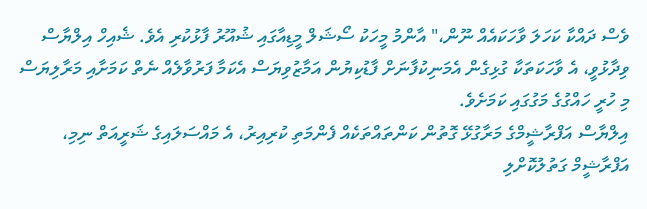ވެސް ދައްކާ ކަހަލަ ވާހަކައެއް ނޫން،" އާންމު މީހަކު ސޯޝަލް މީޑިއާގައި ޝުއޫރު ފާޅުކުރި އެވެ. ޝެއިހް އިލްޔާސް ވިދާޅުވީ، އެ ވާހަކަތަކާ ގުޅިގެން އެމަނިކުފާނަށް ފާޑުކިޔުން އަމާޒުވިޔަސް އެކަމާ ފަރުވާލެއް ނެތް ކަމަށާއި މަރާލިޔަސް މި ހުރީ ހައްގުގެ މަގުގައި ކަމަށެވެ.
އިލްޔާސް އަފްރާޝީމްގެ މަރާގުޅޭ ގޮތުން ކަންތައްތަކެއް ފެންމަތި ކުރިއިރު، އެ މައްސަލައިގެ ޝަރީއަތް ނިމި، އަފްރާޝީމް ގަތުލުކޮށްލި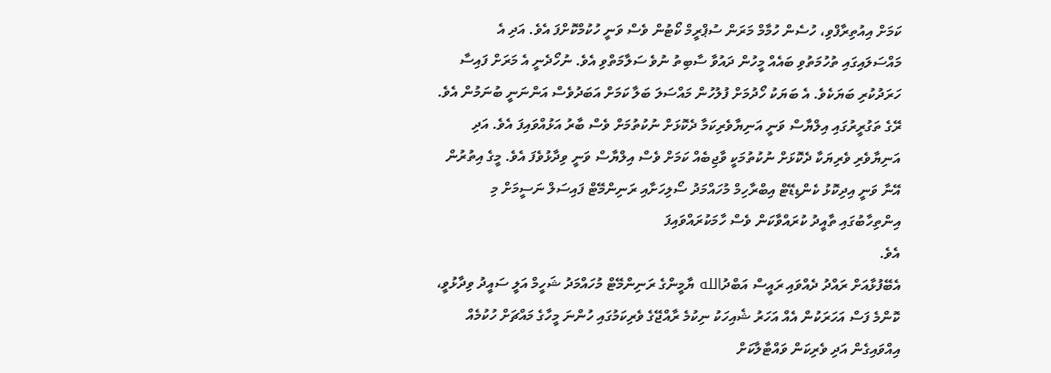ކަމަށް އިއުތިރާފްވި، ހުސެން ހުމާމް މަރަން ސުޕްރީމް ކޯޓުން ވެސް ވަނީ ހުކުމްކޮށްފަ އެވެ. އަދި އެ މައްސަލައިގައި ތުހުމަތުވި ބައެއް މީހުން ދައުވާ ސާބިތު ނުވެ ސަލާމަތްވި އެވެ. ނުހޯދެނީ އެ މަރަށް ފައިސާ ހަރަދުކުރި ބަޔަކެވެ. އެ ބަޔަކު ހޯދުމަށް ފުލުހުން މައްސަލަ ބަލާ ކަމަށް އަބަދުވެސް އަންނަނީ ބުނަމުން އެވެ.
ރޭގެ ތަގުރީރުގައި އިލްޔާސް ވަނީ އަނިޔާވެރިކަމާ ދެކޮޅަށް ނުކުތުމަށް ވެސް ބާރު އަޅުއްވައިފަ އެވެ. އަދި އަނިޔާވެރި ވެރިޔަކާ ދެކޮޅަށް ނުކުތުމަކީ ވާޖިބެއް ކަމަށް ވެސް އިލްޔާސް ވަނީ ވިދާޅުވެފަ އެވެ. މީގެ އިތުރުން އޭނާ ވަނީ އިދިކޮޅު ކެންޑިޑޭޓް އިބްރާހިމް މުހައްމަދު ސޯލިހަށާއި ރަނިންމޭޓް ފައިސަލް ނަސީމަށް މި އިންތިހާބުގައި ތާއީދު ކުރައްވާކަން ވެސް ހާމަކުރައްވައިފަ
އެވެ.
އެބޭފުޅާއަށް ރައްދު ދެއްވައި ރައީސް އަބްދުالله ޔާމީންގެ ރަނިންމޭޓް މުހައްމަދު ޝަހީމް އަލީ ސައީދު ވިދާޅުވީ، ކޮންމެ ފަސް އަހަރަކުން އެއް އަހަރު ޝެއިހަކު ނިކުމެ ރާއްޖޭގެ ވެރިކަމުގައި ހުންނަ މީހާގެ މައްޗަށް ހުކުމެއް އިއްވައިގެން އަދި ވެރިކަން ވައްޓާލާކަށް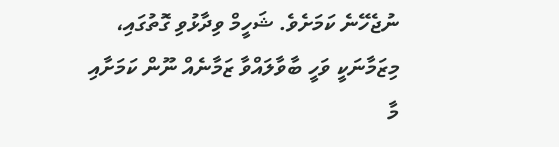ނުޖެހޭނެ ކަމަށެވެ. ޝަހީމް ވިދާޅުވި ގޮތުގައި، މިޒަމާނަކީ ވަހީ ބާވާލައްވާ ޒަމާނެއް ނޫން ކަމަށާއި މާ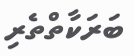ބަރަކާތްތެރި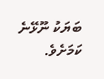ބަޔަކު ނޫޅޭނެ ކަމަށެވެ.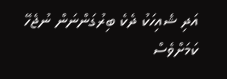އަދި ޝެއިހަކު ދެކެ ބިރުގަންނަން ނުޖެހޭ ކަމަށްވެސް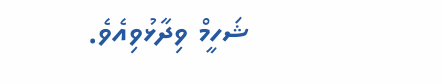ޝަހީމް ވިދާޅުވިއެވެ.